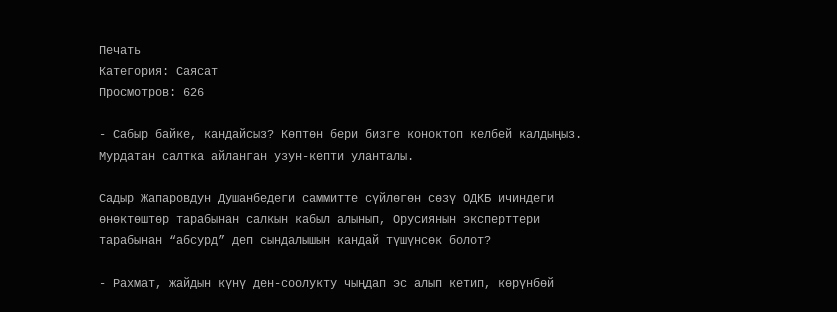Печать
Категория: Саясат
Просмотров: 626

- Сабыр байке, кандайсыз? Көптөн бери бизге коноктоп келбей калдыңыз. Мурдатан салтка айланган узун-кепти уланталы.

Садыр Жапаровдун Душанбедеги саммитте сүйлөгөн сөзү ОДКБ ичиндеги өнөктөштөр тарабынан салкын кабыл алынып, Орусиянын эксперттери тарабынан “абсурд” деп сындалышын кандай түшүнсөк болот?

- Рахмат, жайдын күнү ден-соолукту чыңдап эс алып кетип, көрүнбөй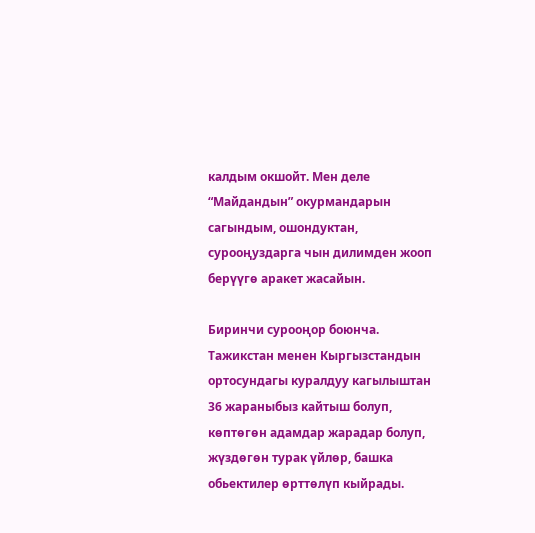калдым окшойт. Мен деле “Майдандын” окурмандарын сагындым, ошондуктан, сурооңуздарга чын дилимден жооп берүүгө аракет жасайын.

Биринчи сурооңор боюнча. Тажикстан менен Кыргызстандын ортосундагы куралдуу кагылыштан 36 жараныбыз кайтыш болуп, көптөгөн адамдар жарадар болуп, жүздөгөн турак үйлөр, башка обьектилер өрттөлүп кыйрады.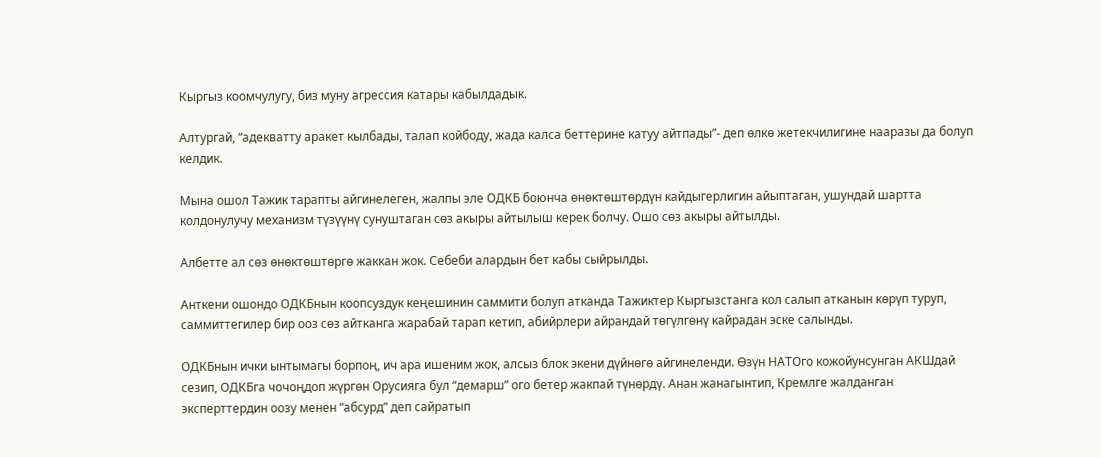Кыргыз коомчулугу, биз муну агрессия катары кабылдадык.

Алтургай, “адекватту аракет кылбады, талап койбоду, жада калса беттерине катуу айтпады”- деп өлкө жетекчилигине нааразы да болуп келдик.

Мына ошол Тажик тарапты айгинелеген, жалпы эле ОДКБ боюнча өнөктөштөрдүн кайдыгерлигин айыптаган, ушундай шартта колдонулучу механизм түзүүнү сунуштаган сөз акыры айтылыш керек болчу. Ошо сөз акыры айтылды.

Албетте ал сөз өнөктөштөргө жаккан жок. Себеби алардын бет кабы сыйрылды.

Анткени ошондо ОДКБнын коопсуздук кеңешинин саммити болуп атканда Тажиктер Кыргызстанга кол салып атканын көрүп туруп, саммиттегилер бир ооз сөз айтканга жарабай тарап кетип, абийрлери айрандай төгүлгөнү кайрадан эске салынды.

ОДКБнын ички ынтымагы борпоң, ич ара ишеним жок, алсыз блок экени дүйнөгө айгинеленди. Өзүн НАТОго кожойунсунган АКШдай сезип, ОДКБга чочоңдоп жүргөн Орусияга бул “демарш” ого бетер жакпай түнөрдү. Анан жанагынтип, Кремлге жалданган эксперттердин оозу менен “абсурд” деп сайратып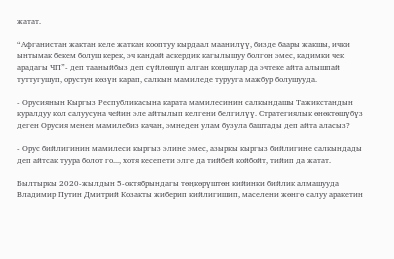жатат.

“Афганистан жактан келе жаткан кооптуу кырдаал маанилүү, бизде баары жакшы, ички ынтымак бекем болуш керек, эч кандай аскердик кагылышуу болгон эмес, кадимки чек арадагы ЧП”- деп тааныйбыз деп сүйлөшүп алган коңшулар да эчтеке айта алышпай туттугушуп, орустун көзүн карап, салкын мамиледе турууга мажбур болушууда.

- Орусиянын Кыргыз Республикасына карата мамилесинин салкындашы Тажикстандын куралдуу кол салуусуна чейин эле айтылып келгени белгилүү. Стратегиялык өнөктөшүбүз деген Орусия менен мамилебиз качан, эмнеден улам бузула баштады деп айта аласыз?

- Орус бийлигинин мамилеси кыргыз элине эмес, азыркы кыргыз бийлигине салкындады деп айтсак туура болот го..., хотя кесепети элге да тийбей койбойт, тийип да жатат.

Былтыркы 2020-жылдын 5-октябрындагы төңкөрүштөн кийинки бийлик алмашууда Владимир Путин Дмитрий Козакты жиберип кийлигишип, маселени жөнгө салуу аракетин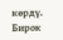көрдү. Бирок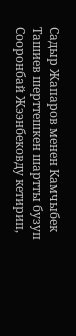Садыр Жапаров менен Камчыбек Ташиев шерттешкен шартты бузуп Сооронбай Жээнбековду кетирип,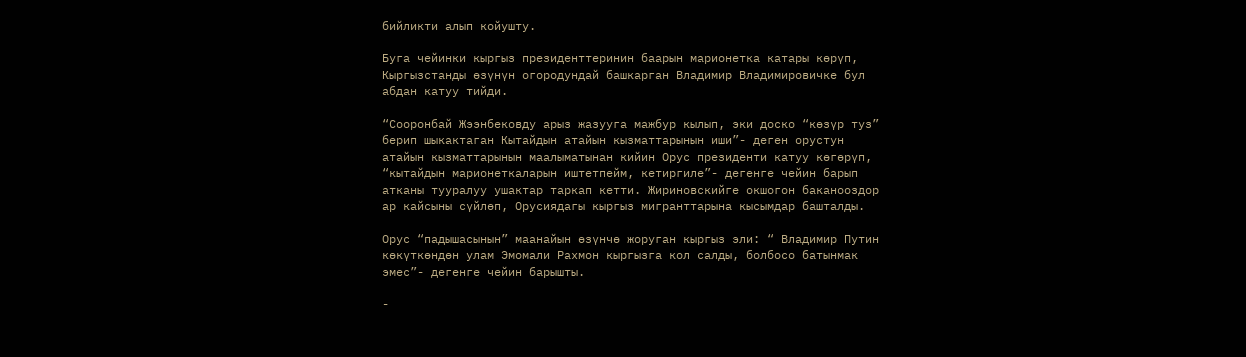бийликти алып койушту.

Буга чейинки кыргыз президенттеринин баарын марионетка катары көрүп, Кыргызстанды өзүнүн огородундай башкарган Владимир Владимировичке бул абдан катуу тийди.

“Сооронбай Жээнбековду арыз жазууга мажбур кылып, эки доско “көзүр туз” берип шыкактаган Кытайдын атайын кызматтарынын иши”- деген орустун атайын кызматтарынын маалыматынан кийин Орус президенти катуу көгөрүп, “кытайдын марионеткаларын иштетпейм, кетиргиле”- дегенге чейин барып атканы тууралуу ушактар таркап кетти. Жириновскийге окшогон баканооздор ар кайсыны сүйлөп, Орусиядагы кыргыз мигранттарына кысымдар башталды.

Орус “падышасынын” маанайын өзүнчө жоруган кыргыз эли: “ Владимир Путин көкүткөндөн улам Эмомали Рахмон кыргызга кол салды, болбосо батынмак эмес”- дегенге чейин барышты.

-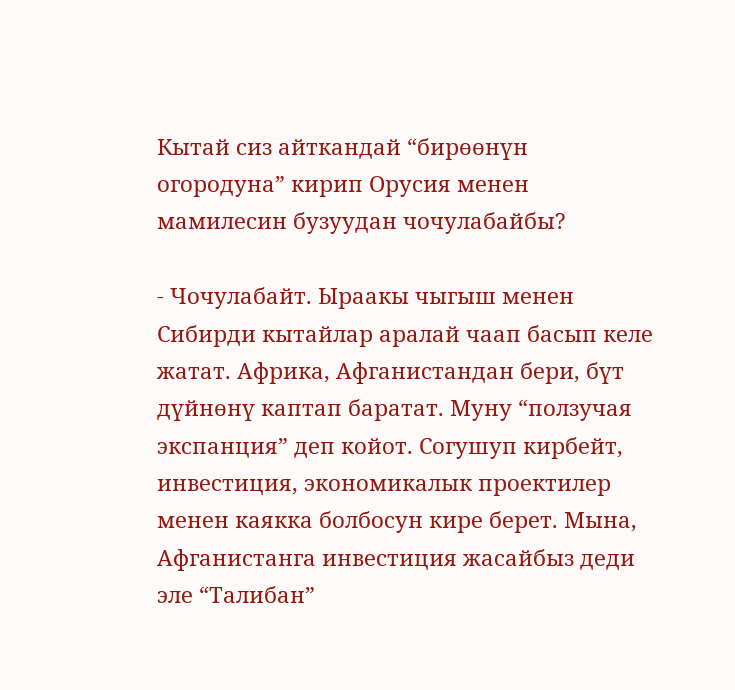Кытай сиз айткандай “бирөөнүн огородуна” кирип Орусия менен мамилесин бузуудан чочулабайбы?

- Чочулабайт. Ыраакы чыгыш менен Сибирди кытайлар аралай чаап басып келе жатат. Африка, Афганистандан бери, бүт дүйнөнү каптап баратат. Муну “ползучая экспанция” деп койот. Согушуп кирбейт, инвестиция, экономикалык проектилер менен каякка болбосун кире берет. Мына, Афганистанга инвестиция жасайбыз деди эле “Талибан”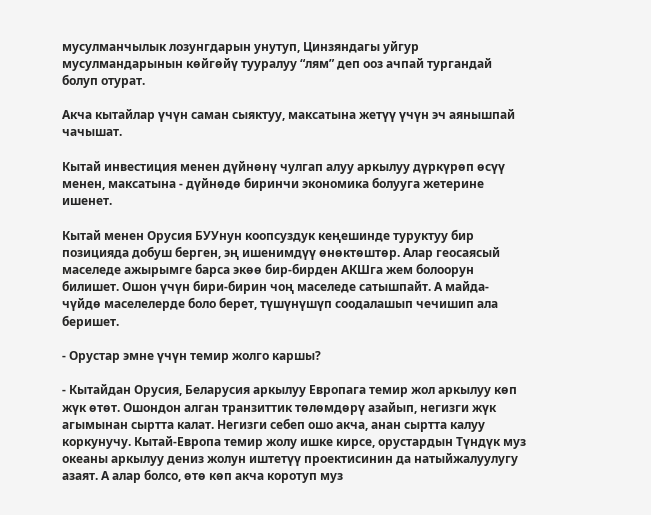мусулманчылык лозунгдарын унутуп, Цинзяндагы уйгур мусулмандарынын көйгөйү тууралуу “лям” деп ооз ачпай тургандай болуп отурат.

Акча кытайлар үчүн саман сыяктуу, максатына жетүү үчүн эч аянышпай чачышат.

Кытай инвестиция менен дүйнөнү чулгап алуу аркылуу дүркүрөп өсүү менен, максатына - дүйнөдө биринчи экономика болууга жетерине ишенет.

Кытай менен Орусия БУУнун коопсуздук кеңешинде туруктуу бир позицияда добуш берген, эң ишенимдүү өнөктөштөр. Алар геосаясый маселеде ажырымге барса экөө бир-бирден АКШга жем болоорун билишет. Ошон үчүн бири-бирин чоң маселеде сатышпайт. А майда-чүйдө маселелерде боло берет, түшүнүшүп соодалашып чечишип ала беришет.

- Орустар эмне үчүн темир жолго каршы?

- Кытайдан Орусия, Беларусия аркылуу Европага темир жол аркылуу көп жүк өтөт. Ошондон алган транзиттик төлөмдөрү азайып, негизги жүк агымынан сыртта калат. Негизги себеп ошо акча, анан сыртта калуу коркунучу. Кытай-Европа темир жолу ишке кирсе, орустардын Түндүк муз океаны аркылуу дениз жолун иштетүү проектисинин да натыйжалуулугу азаят. А алар болсо, өтө көп акча коротуп муз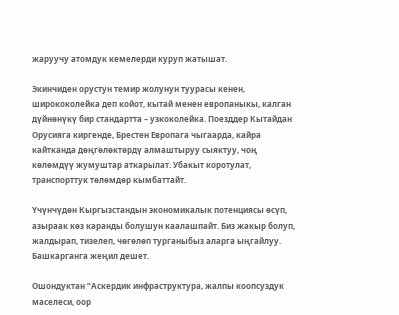жаруучу атомдук кемелерди куруп жатышат.

Экинчиден орустун темир жолунун туурасы кенен, ширококолейка деп койот, кытай менен европаныкы, калган дүйнөнүкү бир стандартта – узкоколейка. Поезддер Кытайдан Орусияга киргенде, Брестен Европага чыгаарда, кайра кайтканда дөңгөлөктөрдү алмаштыруу сыяктуу, чоң көлөмдүү жумуштар аткарылат. Убакыт коротулат, транспорттук төлөмдөр кымбаттайт.

Үчүнчүдөн Кыргызстандын экономикалык потенциясы өсүп, азыраак көз каранды болушун каалашпайт. Биз жакыр болуп, жалдырап, тизелеп, чөгөлөп турганыбыз аларга ыңгайлуу. Башкарганга жеңил дешет.

Ошондуктан “Аскердик инфраструктура, жалпы коопсуздук маселеси, оор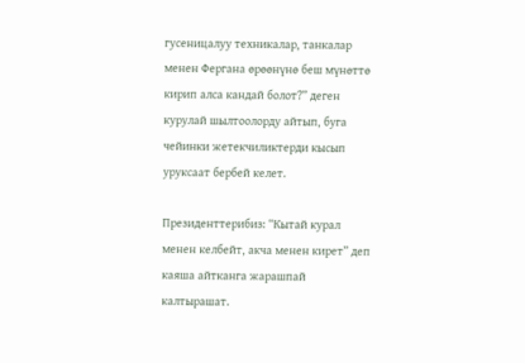гусеницалуу техникалар, танкалар менен Фергана өрөөнүнө беш мүнөттө кирип алса кандай болот?” деген курулай шылтоолорду айтып, буга чейинки жетекчиликтерди кысып уруксаат бербей келет.

Президенттерибиз: “Кытай курал менен келбейт, акча менен кирет” деп каяша айтканга жарашпай калтырашат.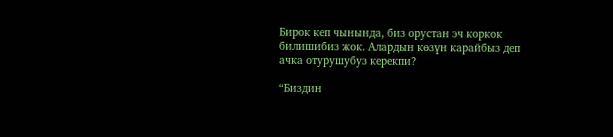Бирок кеп чынында, биз орустан эч коркок билишибиз жок. Алардын көзүн карайбыз деп ачка отурушубуз керекпи?

“Биздин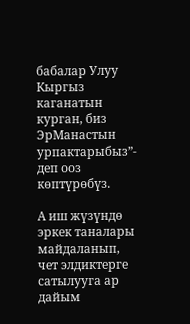бабалар Улуу Кыргыз каганатын курган, биз ЭрМанастын урпактарыбыз”- деп ооз көптүрөбүз.

А иш жүзүндө эркек таналары майдаланып, чет элдиктерге сатылууга ар дайым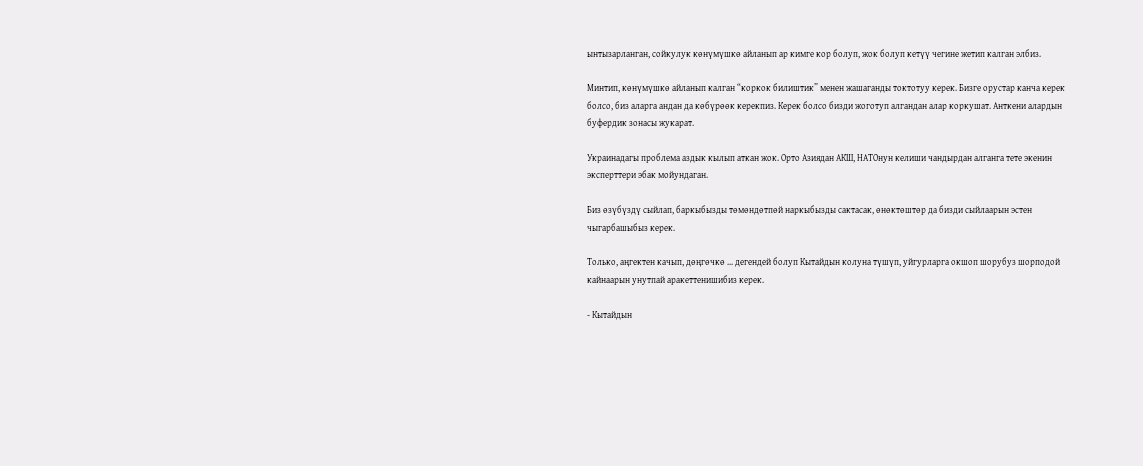ынтызарланган, сойкулук көнүмүшкө айланып ар кимге кор болуп, жок болуп кетүү чегине жетип калган элбиз.

Минтип, көнүмүшкө айланып калган “коркок билиштик” менен жашаганды токтотуу керек. Бизге орустар канча керек болсо, биз аларга андан да көбүрөөк керекпиз. Керек болсо бизди жоготуп алгандан алар коркушат. Анткени алардын буфердик зонасы жукарат.

Украинадагы проблема аздык кылып аткан жок. Орто Азиядан АКШ, НАТОнун келиши чандырдан алганга тете экенин эксперттери эбак мойундаган.

Биз өзүбүздү сыйлап, баркыбызды төмөндөтпөй наркыбызды сактасак, өнөктөштөр да бизди сыйлаарын эстен чыгарбашыбыз керек.

Только, аңгектен качып, дөңгөчкө ... дегендей болуп Кытайдын колуна түшүп, уйгурларга окшоп шорубуз шорподой кайнаарын унутпай аракеттенишибиз керек.

- Кытайдын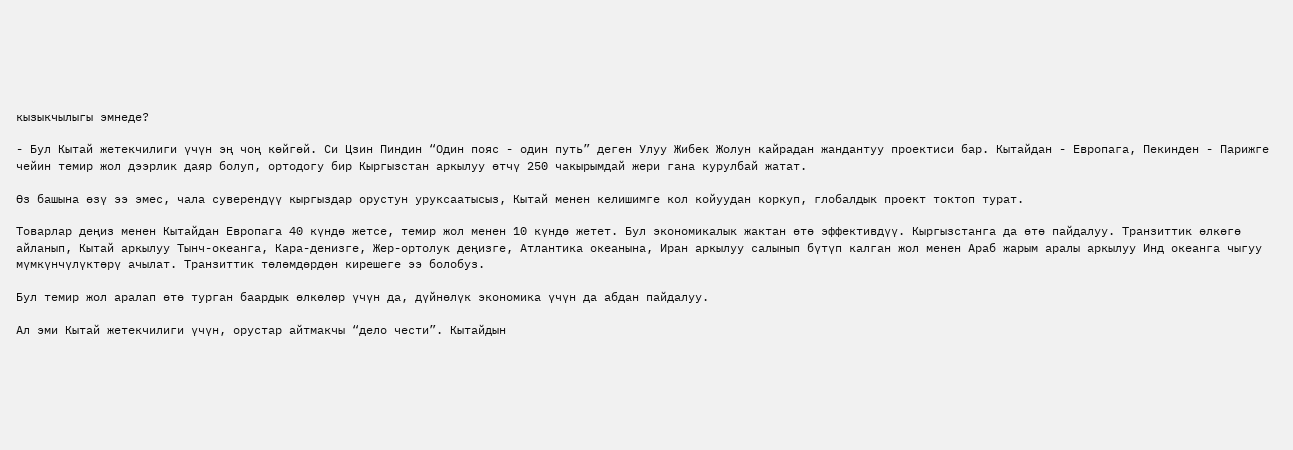кызыкчылыгы эмнеде?

- Бул Кытай жетекчилиги үчүн эң чоң көйгөй. Си Цзин Пиндин “Один пояс - один путь” деген Улуу Жибек Жолун кайрадан жандантуу проектиси бар. Кытайдан - Европага, Пекинден - Парижге чейин темир жол дээрлик даяр болуп, ортодогу бир Кыргызстан аркылуу өтчү 250 чакырымдай жери гана курулбай жатат.

Өз башына өзү ээ эмес, чала суверендүү кыргыздар орустун уруксаатысыз, Кытай менен келишимге кол койуудан коркуп, глобалдык проект токтоп турат.

Товарлар деңиз менен Кытайдан Европага 40 күндө жетсе, темир жол менен 10 күндө жетет. Бул экономикалык жактан өтө эффективдүү. Кыргызстанга да өтө пайдалуу. Транзиттик өлкөгө айланып, Кытай аркылуу Тынч-океанга, Кара-денизге, Жер-ортолук деңизге, Атлантика океанына, Иран аркылуу салынып бүтүп калган жол менен Араб жарым аралы аркылуу Инд океанга чыгуу мүмкүнчүлүктөрү ачылат. Транзиттик төлөмдөрдөн кирешеге ээ болобуз.

Бул темир жол аралап өтө турган баардык өлкөлөр үчүн да, дүйнөлүк экономика үчүн да абдан пайдалуу.

Ал эми Кытай жетекчилиги үчүн, орустар айтмакчы “дело чести”. Кытайдын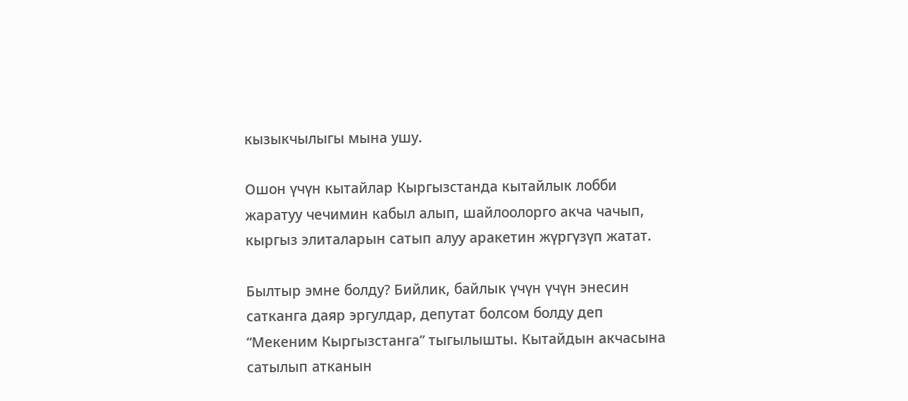кызыкчылыгы мына ушу.

Ошон үчүн кытайлар Кыргызстанда кытайлык лобби жаратуу чечимин кабыл алып, шайлоолорго акча чачып, кыргыз элиталарын сатып алуу аракетин жүргүзүп жатат.

Былтыр эмне болду? Бийлик, байлык үчүн үчүн энесин сатканга даяр эргулдар, депутат болсом болду деп “Мекеним Кыргызстанга” тыгылышты. Кытайдын акчасына сатылып атканын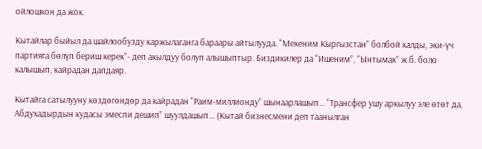ойлошкон да жок.

Кытайлар быйыл да шайлообузду каржылаганга бараары айтылууда. “Мекеним Кыргызстан” болбой калды, эки-үч партияга бөлүп бериш керек”- деп акылдуу болуп алышыптыр. Биздикилер да “Ишеним”, “Ынтымак” ж.б. боло калышып, кайрадан дапдаяр.

Кытайга сатылууну көздөгөндөр да кайрадан “Раим-миллионду” шынаарлашып... “Трансфер ушу аркылуу эле өтөт да, Абдухадырдын кудасы эмеспи дешип” шуулдашып... (Кытай бизнесмени деп таанылган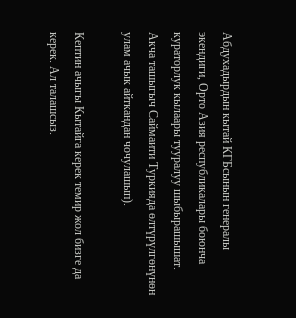Абдухадырдын кытай КГБсынын генералы экендиги, Орто Азия республикалары боюнча кураторлук кылаары тууралуу шыбырашышат. Акча ташыгыч Саймаити Туркияда өлтүрүлгөнүнөн улам ачык айткандан чочулашып).

Кептин ачыгы Кытайга керек темир жол бизге да керек. Ал талашсыз.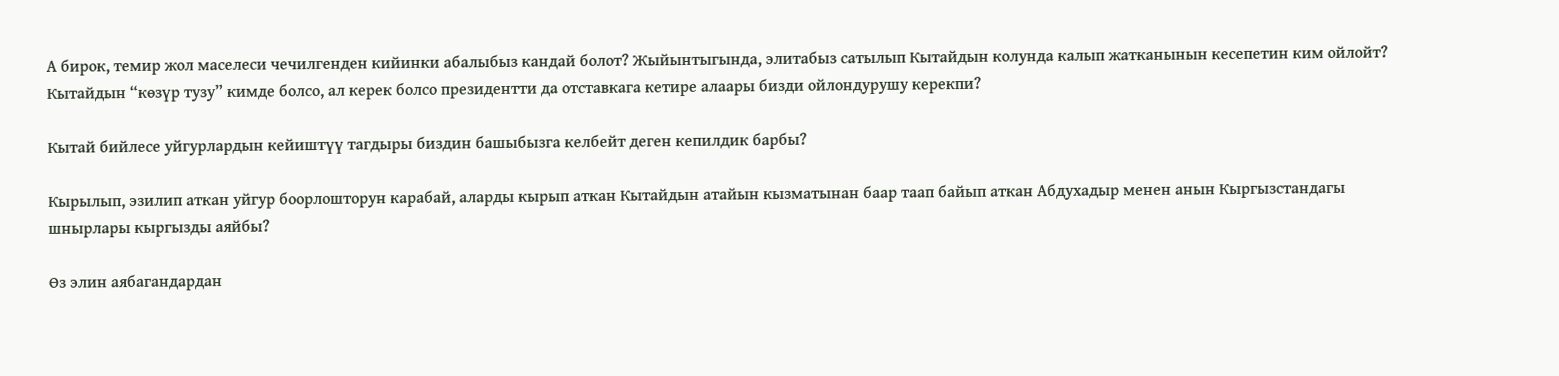А бирок, темир жол маселеси чечилгенден кийинки абалыбыз кандай болот? Жыйынтыгында, элитабыз сатылып Кытайдын колунда калып жатканынын кесепетин ким ойлойт? Кытайдын “көзүр тузу” кимде болсо, ал керек болсо президентти да отставкага кетире алаары бизди ойлондурушу керекпи?

Кытай бийлесе уйгурлардын кейиштүү тагдыры биздин башыбызга келбейт деген кепилдик барбы?

Кырылып, эзилип аткан уйгур боорлошторун карабай, аларды кырып аткан Кытайдын атайын кызматынан баар таап байып аткан Абдухадыр менен анын Кыргызстандагы шнырлары кыргызды аяйбы?

Өз элин аябагандардан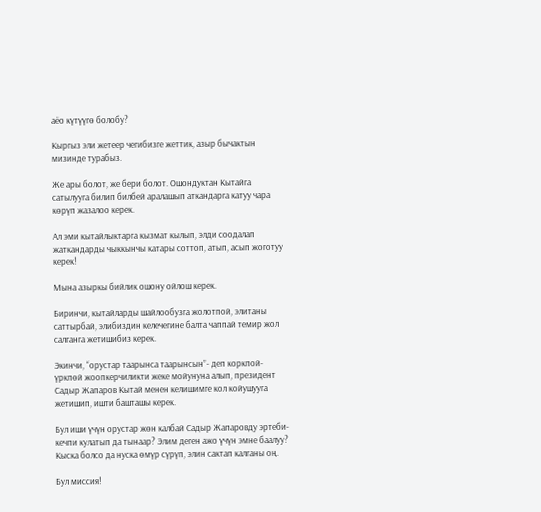аёо күтүүгө болобу?

Кыргыз эли жетеер чегибизге жеттик, азыр бычактын мизинде турабыз.

Же ары болот, же бери болот. Ошондуктан Кытайга сатылууга билип билбей аралашып аткандарга катуу чара көрүп жазалоо керек.

Ал эми кытайлыктарга кызмат кылып, элди соодалап жаткандарды чыккынчы катары соттоп, атып, асып жоготуу керек!

Мына азыркы бийлик ошону ойлош керек.

Биринчи, кытайларды шайлообузга жолотпой, элитаны саттырбай, элибиздин келечегине балта чаппай темир жол салганга жетишибиз керек.

Экинчи, “орустар таарынса таарынсын”- деп коркпой-үркпөй жоопкерчиликти жеке мойунуна алып, президент Садыр Жапаров Кытай менен келишимге кол койушууга жетишип, ишти башташы керек.

Бул иши үчүн орустар жөн калбай Садыр Жапаровду эртеби-кечпи кулатып да тынаар? Элим деген ажо үчүн эмне баалуу? Кыска болсо да нуска өмүр сүрүп, элин сактап калганы оң.

Бул миссия!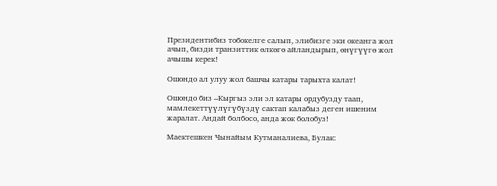Президентибиз тобокелге салып, элибизге эки океанга жол ачып, бизди транзиттик өлкөгө айландырып, өнүгүүгө жол ачышы керек!

Ошондо ал улуу жол башчы катары тарыхта калат!

Ошондо биз –Кыргыз эли эл катары ордубузду таап, мамлекеттүүлүгүбүздү сактап калабыз деген ишеним жаралат. Андай болбосо, анда жок болобуз!

Маектешкен Чынайым Кутманалиева, Булак: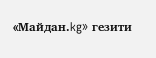«Майдан.kg» гезити